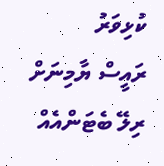ކުޅިވަރު
ރައީސް ޔާމިނަށް ރިލޭ ބެޓަންއެއް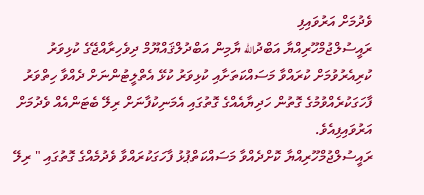ވެދުމަށް އަރުވައިފި
ރައީސުލްޖުމްހޫރިއްޔާ އަބްދުالله ޔާމިން އަބްދުލްޤައްޔޫމް ދިވެހިރާއްޖޭގެ ކުޅިވަރު ކުރިއެރުވުމަށް ކުރައްވާ މަސައްކަތަށާއި ކުޅިވަރު ކުޅޭ އެތްލީޓުންނަށް ދެއްވާ ހިތްވަރު ފާހަގަކުރެއްވުމުގެ ގޮތުން ހަދިޔާއެއްގެ ގޮތުގައި އެމަނިކުފާނަށް ރިލޭ ބެޓަންއެއް ވެދުމަށް އަރުވައިފިއެވެ.
ރައީސުލްޖުމްހޫރިއްޔާ ކޮށްދެއްވާ މަސައްކަތްޕުޅު ފާހަގަކުރައްވާ ވެދުމެއްގެ ގޮތުގައި " ރިލޭ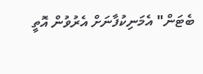ބެޓަން" އެމަނިކުފާނަށް އެރުވުން އޮތީ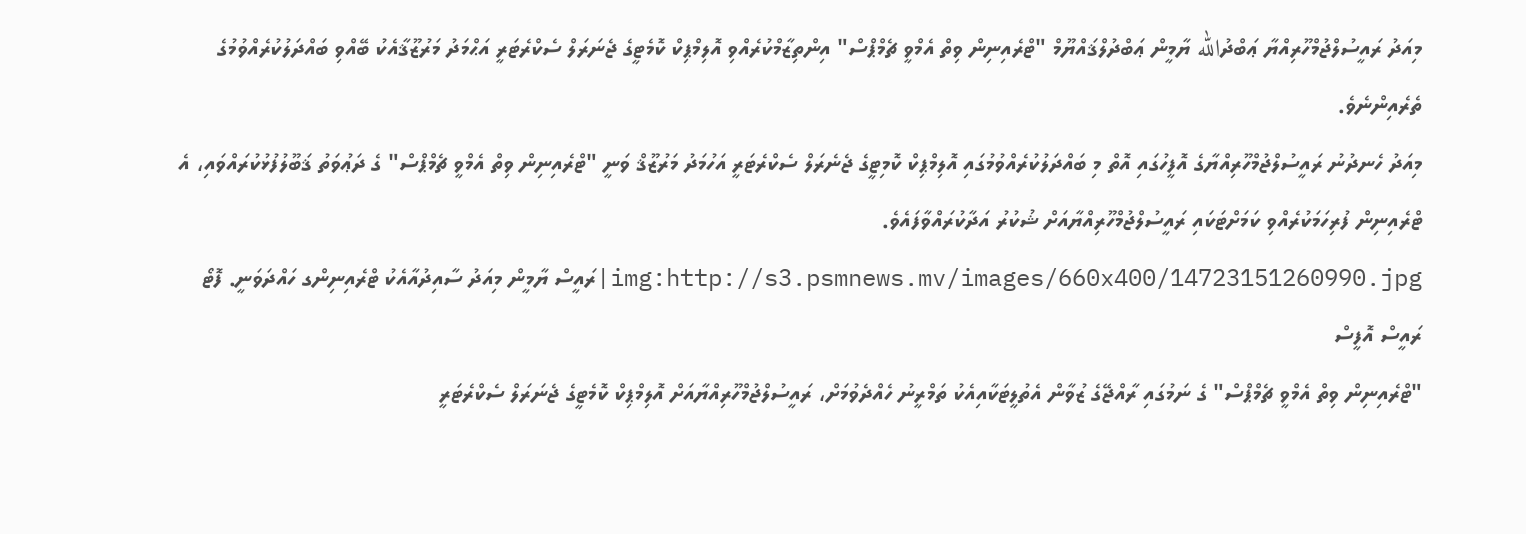މިއަދު ރައީސުލްޖުމްހޫރިއްޔާ ޢަބްދުالله ޔާމީން ޢަބްދުލްޤައްޔޫމް "ޓްރެއިނިން ވިތް އެމްވީ ޗެމްޕްސް" އިންތިޒާމްކުރެއްވި އޮލިމްޕިކް ކޮމެޓީގެ ޖެނަރަލް ސެކްރެޓަރީ އަޙްމަދު މަރުޒޫޤާއެކު ބޭއްވި ބައްދަލުކުރެއްވުމުގެ ތެރެއިންނެވެ.
މިއަދު ހެނދުނު ރައީސުލްޖުމްހޫރިއްޔާގެ އޮފީހުގައި އޮތް މި ބައްދަލުކުރެއްވުމުގައި އޮލިމްޕިކް ކޮމިޓީގެ ޖެނެރަލް ސެކްރެޓަރީ އަހުމަދު މަރުޒޫޤް ވަނީ "ޓްރެއިނިން ވިތް އެމްވީ ޗެމްޕްސް" ގެ ދަޢުވަތު ޤަބޫލުފުޅުކުރައްވައި، އެ ޓްރެއިނިން ފުރިހަމަކުރެއްވި ކަމަށްޓަކައި ރައީސުލްޖުމްހޫރިއްޔާއަށް ޝުކުރު އަދާކުރައްވާފައެވެ.
img:http://s3.psmnews.mv/images/660x400/14723151260990.jpg|ރައީސް ޔާމީން މިއަދު ސާއިދުއާއެކު ޓްރެއިނިންގ ހައްދަވަނީ. ފޮޓޯ ރައީސް އޮފީސް
"ޓްރެއިނިން ވިތް އެމްވީ ޗެމްޕްސް" ގެ ނަމުގައި ރާއްޖޭގެ ޒުވާން އެތުލީޓަކާއިއެކު ތަމްރީނު ހެއްދެވުމަށް، ރައީސުލްޖުމްހޫރިއްޔާއަށް އޮލިމްޕިކް ކޮމެޓީގެ ޖެނަރަލް ސެކްރެޓަރީ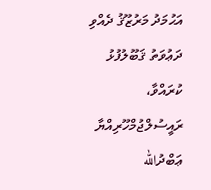އަޙުމަދު މަރުޒޫޤު ދެއްވި ދަޢުވަތު ޤަބޫލުފުޅު ކުރައްވާ، ރައީސުލްޖުމްހޫރިއްޔާ ޢަބްދުالله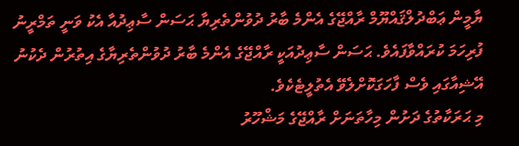ޔާމީން ޢަބްދުލްޤައްޔޫމް ރާއްޖޭގެ އެންމެ ބާރު ދުވުންތެރިޔާ ޙަސަން ސާޢިދުއާ އެކު ވަނީ ތަމްރީނު ފުރިހަމަ ކުރައްވާފައެވެ. ޙަސަން ސާޢިދުއަކީ ރާއްޖޭގެ އެންމެ ބާރު ދުވުންތެރިޔާގެ އިތުރުން ދެކުނު އޭޝިއާގައި ވެސް ފާހަގަކޮށްލެވޭ އެތުލީޓެކެވެ.
މި ޙަރަކާތުގެ ދަށުން މިހާތަނަށް ރާއްޖޭގެ މަޝްހޫރު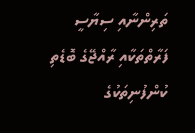ތަރިންނާއި ސިޔާސީ ފަރާތްތަކާއި ރާއްޖޭގެ ބޮޑެތި ކުންފުނިތަކުގެ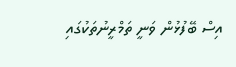އިސް ބޭފުޅުން ވަނީ ތަމްރީނުތަކުގައި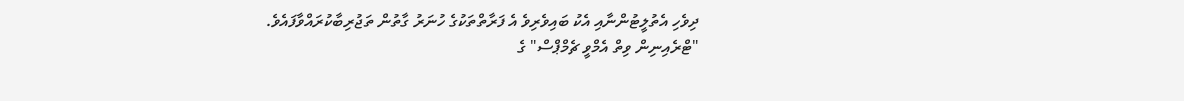ދިވެހި އެތުލީޓުންނާއި އެކު ބައިވެރިވެ އެ ފަރާތްތަކުގެ ހުނަރު ގާތުން ތަޖުރިބާކުރައްވާފައެވެ.
"ޓްރެއިނިން ވިތް އެމްވީ ޗެމްޕްސް" ގެ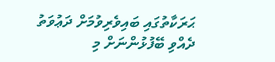ޙަރަކާތުގައި ބައިވެރިވުމަށް ދަޢުވަތު ދެއްވި ބޭފުޅުންނަށް މި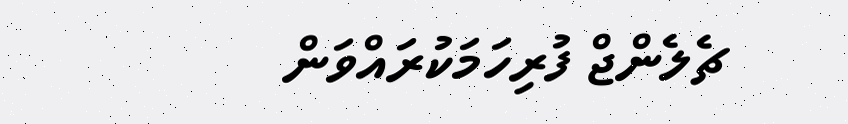ޗެލެންޖް ފުރިހަމަކުރައްވަން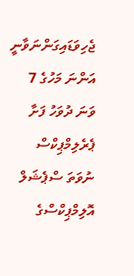ޖެހިވަޑައިގަންނަވާނީ އަންނަ މަހުގެ 7 ވަނަ ދުވަހު ފަށާ ޕެރެލިމްޕިކްސް ނުވަތަ ސްޕެޝަލް އޮލިމްޕިކްސްގެ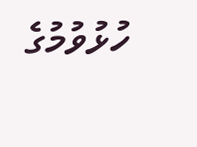ހުޅުވުމުގެ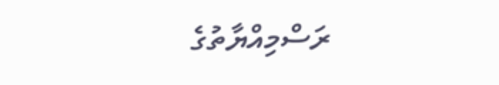ރަސްމިއްޔާތުގެ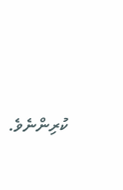ކުރިންނެވެ.